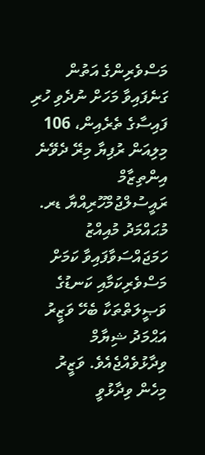މަސްވެރިންގެ އަތުން ގަނެފައިވާ މަހަށް ނުދެވި ހުރި ފައިސާގެ ތެރެއިން، 106 މިލިއަން ރުފިޔާ މިރޭ ދެވޭނެ އިންތިޒާމް ރައީސުލްޖުމްހޫރިއްޔާ ޑރ. މުޙައްމަދު މުއިއްޒު ހަމަޖައްސަވާފައިވާ ކަމަށް މަސްވެރިކަމާއި ކަނޑުގެ ވަޞީލަތްތަކާ ބެހޭ ވަޒީރު އަޙްމަދު ޝިޔާމް ވިދާޅުވެއްޖެއެވެ. ވަޒީރު މިހެން ވިދާޅުވީ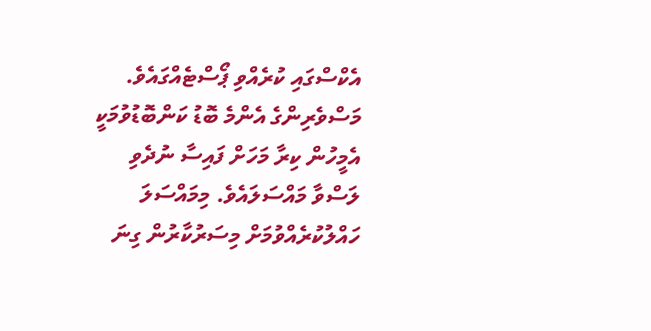އެކްސްގައި ކުރެއްވި ޕޯސްޓެއްގައެވެ.
މަސްވެރިންގެ އެންމެ ބޮޑު ކަންބޮޑުވުމަކީ އެމީހުން ކިރާ މަހަށް ފައިސާ ނުދެވި ލަސްވާ މައްސަލައެވެ. މިމައްސަލަ ހައްލުކުރެއްވުމަށް މިސަރުކާރުން ގިނަ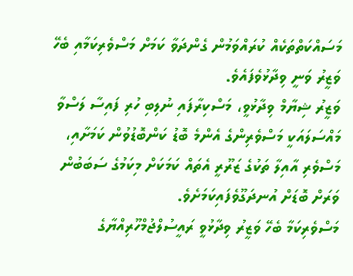މަސައްކަތްތަކެއް ކުރައްވަމުން ގެންދަވާ ކަމަށް މަސްވެރިކަމާއި ބެހޭ ވަޒީރު ވަނީ ވިދާޅުވެފައެވެ.
ވަޒީރު ޝިޔާމް ވިދާޅުވީ، މަސްކިރާފައި ނުލިބި ހުރި ފައިސާ ލަސްވާ މައްސަލައަކީ މަސްވެރިންގެ އެންމެ ބޮޑު ކަންބޮޑުވުން ކަމަށާއި، މަސްވެރި އާއިލާ ތަކުގެ ޒަރޫރީ އެތައް ކަމަކަށް މިކަމުގެ ސަބަބުން ވަރަށް ބޮޑަށް އުނދަގޫވެފައިކަމަށެވެ.
މަސްވެރިކަމާ ބެހޭ ވަޒީރު ވިދާޅުވީ ރައީސުލްޖުމްހޫރިއްޔާގެ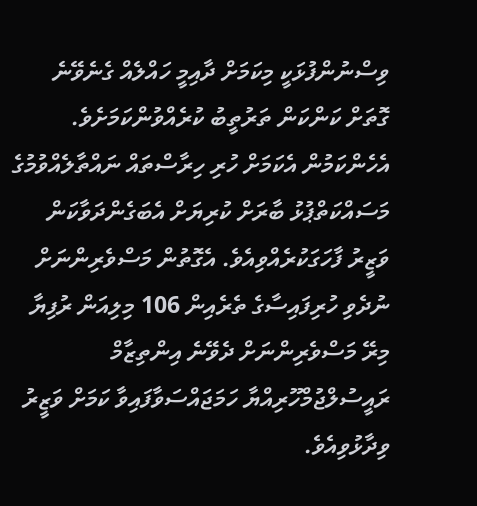ވިސްނުންފުޅަކީ މިކަމަށް ދާއިމީ ހައްލެއް ގެނެވޭނެ ގޮތަށް ކަންކަން ތަރުތީބު ކުރެއްވުންކަމަށެވެ. އެހެންކަމުން އެކަމަށް ހުރި ހިރާސްތައް ނައްތާލެއްވުމުގެ މަސައްކަތްޕުޅު ބާރަށް ކުރިޔަށް އެބަގެންދަވާކަން ވަޒީރު ފާހަގަކުރެއްވިއެވެ. އެގޮތުން މަސްވެރިންނަށް ނުދެވި ހުރިފައިސާގެ ތެރެއިން 106 މިލިއަން ރުފިޔާ މިރޭ މަސްވެރިންނަށް ދެވޭނެ އިންތިޒާމް ރައީސުލްޖުމްހޫރިއްޔާ ހަމަޖައްސަވާފައިވާ ކަމަށް ވަޒީރު ވިދާޅުވިއެވެ.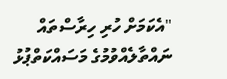"އެކަމަށް ހުރި ހިރާސްތައް ނައްތާލެއްވުމުގެ މަސައްކަތްޕުޅު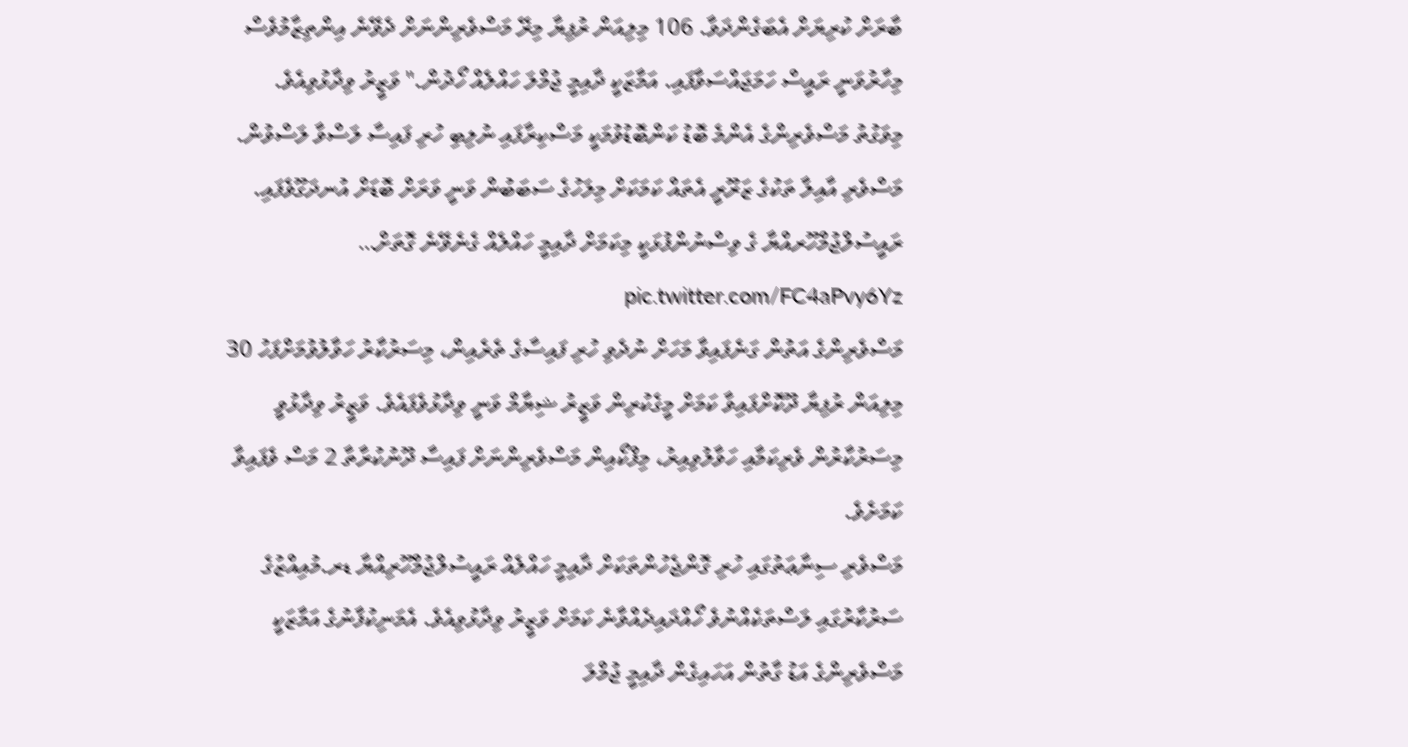ބާރަށް ކުރިޔަށް އެބަގެންދަވާ. 106 މިލިއަން ރުފިޔާ މިރޭ މަސްވެރިންނަށް ދެވޭނެ އިންތިޒާމުވެސް މިހާރުވަނީ ރައީސް ހަމަޖައްސަވާފައި. އަމާޒަކީ ދާއިމީ ޖުމްލަ ހައްލެއް ހޯދުން." ވަޒީރު ވިދާޅުވިއެވެ.
މިވަގުތު މަސްވެރިންގެ އެންމެ ބޮޑު ކަންބޮޑުވުމަކީ މަސްކިރާފައި ނުލިބި ހުރި ފައިސާ ލަސްވާ ލަސްވުން. މަސްވެރި އާއިލާ ތަކުގެ ޒަރޫރީ އެތައް ކަމަކަށް މިލަހުގެ ސަބަބުން ވަނީ ވަރަށް ބޮޑަށް އުނދަގޫވެފައި. ރައީސުލްޖުމްހޫރއްޔާ ގެ ވިސްނުންފުޅަކީ މިކަމަށް ދާއިމީ ހައްލެއް ގެނެވޭނެ ގޮތަށް… pic.twitter.com/FC4aPvy6Yz
މަސްވެރިންގެ އަތުން ގަނެފައިވާ މަހަށް ނުދެވި ހުރި ފައިސާގެ ތެރެއިން، މިސަރުކާރު ހަވާލުވުމަށްފަހު 30 މިލިއަން ރުފިޔާ ދޫކޮށްފައިވާ ކަމަށް މީގެކުރިން ވަޒީރު ޝިޔާމް ވަނީ ވިދާޅުވެފައެވެ. ވަޒީރު ވިދާޅުވީ މިސަރުކާރުން ވެރިކަމާއި ހަވާލުވިއިރު، މިފްކޯއިން މަސްވެރިންނަށް ފައިސާ ދޫނުކުރާތާ 2 މަސް ވެފައިވާ ކަމަށެވެ.
މަސްވެރި ސިނާޢަތުގައި ހުރި ގޮންޖެހުންތަކަށް ދާއިމީ ހައްލެއް ރައީސުލްޖުމްހޫރިއްޔާ ޑރ.މުއިއްޒުގެ ސަރުކާރުގައި ލަސްތަކެއްނުވެ ހޯއްދައިދެއްވާނެ ކަމަށް ވަޒީރު ވިދާޅުވިއެވެ. އެމަނިކުފާނުގެ އަމާޒަކީ މަސްވެރިންގެ އަޑު ގާތުން އަހައިގެން ދާއިމީ ޖުމްލަ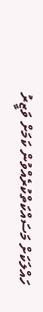ހައްލަކަށް މަސައްކަތްކުރެއްވުން ކަމަށް ވަޒީރު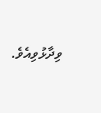ވިދާޅުވިއެވެ.